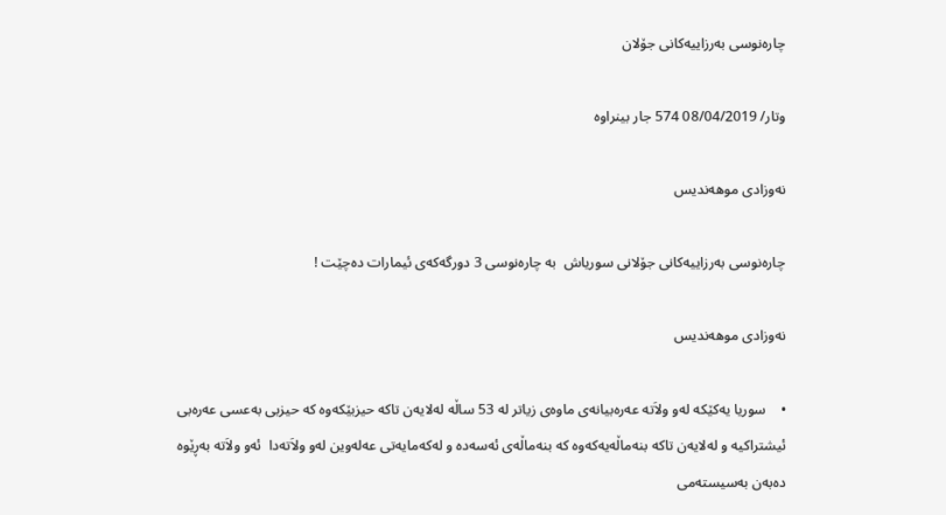چاره‌نوسی‌ به‌رزاییه‌كانی‌ جۆلان

وتار/ 08/04/2019 574 جار بینراوە

نه‌وزادی‌ موهه‌ندیس

چاره‌نوسی‌ به‌رزاییه‌كانی‌ جۆلانی‌ سوریاش  به‌ چاره‌نوسی‌ 3 دورگه‌كه‌ی‌ ئیمارات ده‌چێت !

نه‌وزادی‌ موهه‌ندیس

•    سوریا یه‌كێكه‌ له‌و ولاَته‌ عه‌ره‌بیانه‌ی‌ ماوه‌ی‌ زیاتر له‌ 53 ساڵه‌ له‌لایه‌ن تاكه‌ حیزبێكه‌وه‌ كه‌ حیزبی‌ به‌عسی‌ عه‌ره‌بی‌ ئیشتراكیه‌ و له‌لایه‌ن تاكه‌ بنه‌ماڵه‌یه‌كه‌وه‌ كه‌ بنه‌ماڵه‌ی‌ ئه‌سه‌ده‌ و له‌كه‌مایه‌تی‌ عه‌له‌وین له‌و ولاَته‌دا  ئه‌و ولاَته‌ به‌ڕێوه‌ ده‌به‌ن به‌سیسته‌می‌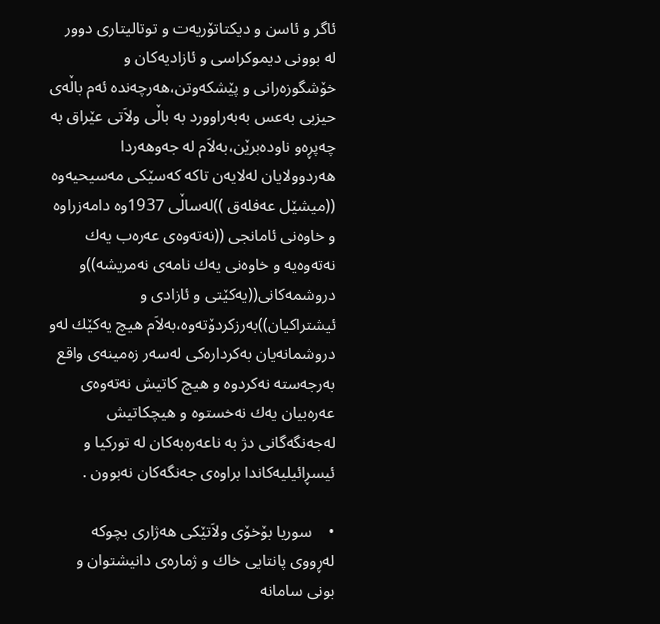ئاگر و ئاسن و دیكتاتۆریه‌ت و توتالیتاری‌ دوور له‌ بوونی‌ دیموكراسی‌ و ئازادیه‌كان و خۆشگوزه‌رانی‌ و پێشكه‌وتن،هه‌رچه‌نده‌ ئه‌م باڵه‌ی‌ حیزبی‌ به‌عس به‌به‌راوورد به‌ باڵی‌ ولاَتی‌ عێراق به‌ چه‌پڕه‌و ناوده‌برێن،به‌لاَم له‌ جه‌وهه‌ردا هه‌ردوولایان له‌لایه‌ن تاكه‌ كه‌سێكی‌ مه‌سیحیه‌وه‌ ((میشێل عه‌فله‌ق ))له‌ساڵی‌ 1937وه‌ دامه‌زراوه‌ و خاوه‌نی‌ ئامانجی‌ ((نه‌ته‌وه‌ی‌ عه‌ره‌ب یه‌ك نه‌ته‌وه‌یه‌ و خاوه‌نی‌ یه‌ك نامه‌ی‌ نه‌مریشه‌))و دروشمه‌كانی‌((یه‌كێتی‌ و ئازادی‌ و ئیشتراكیان))به‌رزكردۆته‌وه‌،به‌لاَم هیچ یه‌كێك له‌و دروشمانه‌یان به‌كرداره‌كی‌ له‌سه‌ر زه‌مینه‌ی‌ واقع به‌رجه‌سته‌ نه‌كردوه‌ و هیچ كاتیش نه‌ته‌وه‌ی‌ عه‌ره‌بیان یه‌ك نه‌خستوه‌ و هیچكاتیش له‌جه‌نگه‌گانی‌ دژ به‌ ناعه‌ره‌به‌كان له‌ توركیا و ئیسڕائیلیه‌كاندا براوه‌ی‌ جه‌نگه‌كان نه‌بوون .

•    سوریا بۆخۆی‌ ولاَتێكی‌ هه‌ژاری‌ بچوكه‌ له‌ڕووی‌ پانتایی‌ خاك و ژماره‌ی‌ دانیشتوان و بونی‌ سامانه‌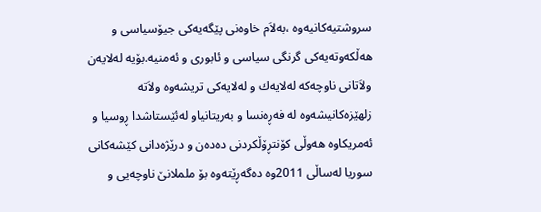سروشتیه‌كانیه‌وه‌ ،به‌لاَم خاوه‌نی‌ پێگه‌یه‌كی‌ جیۆسیاسی‌ و هه‌ڵكه‌وته‌یه‌كی‌ گرنگی‌ سیاسی‌ و ئابوری‌ و ئه‌منیه‌.بۆیه‌ له‌لایه‌ن ولاَتانی‌ ناوچه‌كه‌ له‌لایه‌ك و له‌لایه‌كی‌ تریشه‌وه‌ ولاَته‌ زلهێزه‌كانیشه‌وه‌ له‌ فه‌ڕه‌نسا و به‌ریتانیاو له‌ئێستاشدا ڕوسیا و ئه‌مریكاوه‌ هه‌وڵی‌ كۆنتڕۆڵكردنی‌ ده‌ده‌ن و درێژه‌دانی‌ كێشه‌كانی‌ سوریا له‌ساڵی‌ 2011وه‌ ده‌گه‌ڕێته‌وه‌ بۆ ململانێ‌ ناوچه‌یی‌ و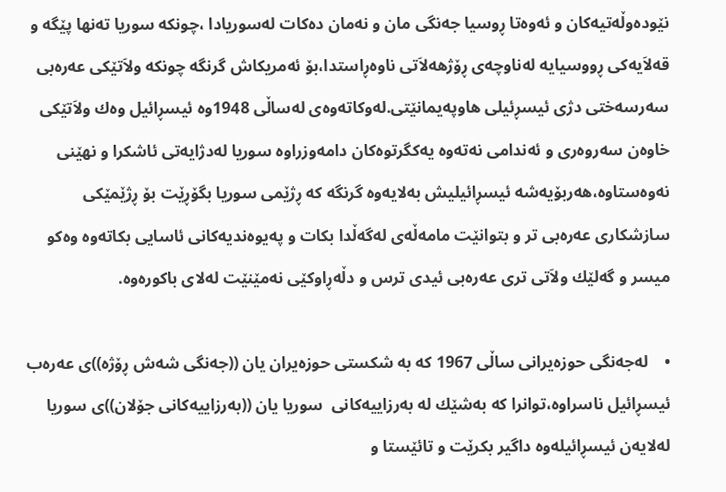نێوده‌وڵه‌تیه‌كان و ئه‌وه‌تا ڕوسیا جه‌نگی‌ مان و نه‌مان ده‌كات له‌سوریادا ،چونكه‌ سوریا ته‌نها پێگه‌ و قه‌لاَیه‌كی‌ ڕووسیایه‌ له‌ناوچه‌ی‌ ڕۆژهه‌لاَتی‌ ناوه‌ڕاستدا،بۆ ئه‌مریكاش گرنگه‌ چونكه‌ ولاَتێكی‌ عه‌ره‌بی‌ سه‌رسه‌ختی‌ دژی‌ ئیسڕئیلی‌ هاوپه‌یمانێتی‌.له‌وكاته‌وه‌ی‌ له‌ساڵی‌ 1948وه‌ ئیسڕائیل وه‌ك ولاَتێكی‌ خاوه‌ن سه‌روه‌ری‌ و ئه‌ندامی‌ نه‌ته‌وه‌ یه‌كگرتوه‌كان دامه‌وزراوه‌ سوریا له‌دژایه‌تی‌ ئاشكرا و نهێنی‌ نه‌وه‌ستاوه‌،هه‌ربۆیه‌شه‌ ئیسڕائیلیش به‌لایه‌وه‌ گرنگه‌ كه‌ ڕژێمی‌ سوریا بگۆڕێت بۆ ڕژێمێكی‌ سازشكاری‌ عه‌ره‌بی‌ تر و بتوانێت مامه‌ڵه‌ی‌ له‌گه‌ڵدا بكات و په‌یوه‌ندیه‌كانی‌ ئاسایی‌ بكاته‌وه‌ وه‌كو میسر و گه‌لێك ولاَتی‌ تری‌ عه‌ره‌بی‌ ئیدی‌ ترس و دڵه‌ڕاوكێی‌ نه‌مێنێت له‌لای‌ باكوره‌وه‌.

•    له‌جه‌نگی‌ حوزه‌یرانی‌ ساڵی‌ 1967 كه‌ به‌ شكستی‌ حوزه‌یران یان ((جه‌نگی‌ شه‌ش ڕۆژه‌))ی‌ عه‌ره‌ب ئیسڕائیل ناسراوه‌،توانرا كه‌ به‌شێك له‌ به‌رزاییه‌كانی‌  سوریا یان ((به‌رزاییه‌كانی‌ جۆلان))ی‌ سوریا له‌لایه‌ن ئیسڕائیله‌وه‌ داگیر بكرێت و تائێستا و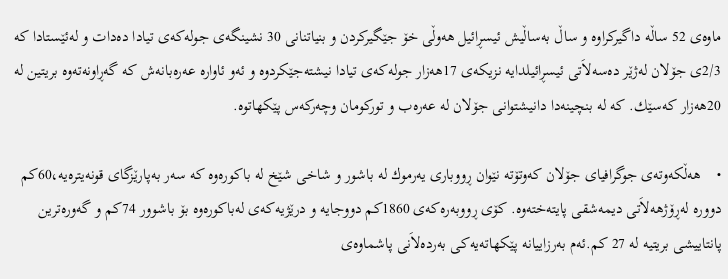ماوه‌ی‌ 52 ساڵه‌ داگیركراوه‌ و ساڵ به‌ساڵیش ئیسڕائیل هه‌وڵی‌ خۆ جێگیركردن و بنیاتنانی‌ 30 نشینگه‌ی‌ جوله‌كه‌ی‌ تیادا ده‌دات و له‌ئێستادا كه‌ 2/3ی‌ جۆلان له‌ژێر ده‌سه‌لاَتی‌ ئیسڕائیلدایه‌ نزیكه‌ی‌ 17هه‌زار جوله‌كه‌ی‌ تیادا نیشته‌جێكردوه‌ و ئه‌و ئاواره‌ عه‌ره‌بانه‌ش كه‌ گه‌ڕاونه‌ته‌وه‌ بریتین له‌ 20هه‌زار كه‌سێك. كه‌ له‌ بنچینه‌دا دانیشتوانی‌ جۆلان له‌ عه‌ره‌ب و توركومان وچه‌ركه‌س پێكهاتوه‌.

•    هه‌ڵكه‌وته‌ی‌ جوگرافیای‌ جۆلان كه‌وتۆته‌ نێوان ڕووباری‌ یه‌رموك له‌ باشور و شاخی‌ شێخ له‌ باكوره‌وه‌ كه‌ سه‌ر به‌پارێزگای‌ قونه‌یتره‌یه‌،60كم دووره‌ له‌ڕۆژهه‌لاَتی‌ دیمه‌شقی‌ پایته‌خته‌وه‌. كۆی‌ ڕووبه‌ره‌كه‌ی‌ 1860كم دووجایه‌ و درێژیه‌كه‌ی‌ له‌باكوره‌وه‌ بۆ باشوور 74كم و گه‌وره‌ترین پانتاییشی‌ بریتیه‌ له‌ 27 كم.ئه‌م به‌رزاییانه‌ پێكهاته‌یه‌كی‌ به‌رده‌لاَنی‌ پاشماوه‌ی‌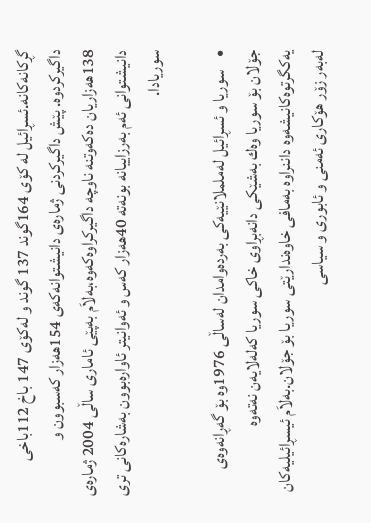گڕكانه‌كانه‌.ئسڕائیل له‌ كۆی‌ 164گوند 137 گوند و له‌كۆی‌ 147 باخ 112باخی‌ داگیركردوه‌. پێش داگیركردنی‌ ژماره‌ی‌ دانیشتوانه‌كه‌ی‌ 154هه‌زار كه‌سبوون و 138هه‌زاریان ده‌كه‌وتنه‌ ناوچه‌ داگیركراوه‌كه‌وه‌،به‌لاَم به‌پێی‌ ئاماری‌ ساڵی‌ 2004 ژماره‌ی‌ دانیشتوانی‌ ئه‌م به‌رزاییانه‌ بونه‌ته‌ 40هه‌زار كه‌س و ئه‌وانیتر ئاواره‌بوون به‌شاره‌كانی‌ تری‌ سوریادا.

•    سوریا و ئسڕائیل له‌ململانێیه‌كی‌ به‌رده‌وامدان له‌ساڵی‌ 1976وه‌ بۆ گه‌ڕانه‌وه‌ی‌ جۆلان بۆ سوریا وه‌ك به‌شێكی‌ دانه‌بڕاوی‌ خاكی‌ سوریا كه‌له‌لایه‌ن نه‌ته‌وه‌ یه‌كگرتوه‌كانیشه‌وه‌ داننراوه‌ به‌مافی‌ خاوه‌ندارێتی‌ سوریا بۆ جۆلان.به‌لاَم ئیسڕائیلیه‌كان له‌به‌ر زۆر هۆكاری‌ ئه‌منی‌ و ئابوری‌ و سیاسی‌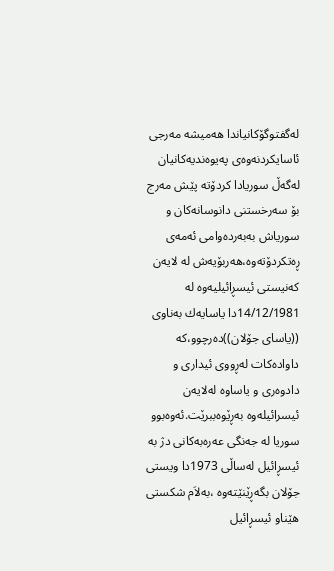له‌گفتوگۆكانیاندا هه‌میشه‌ مه‌رجی‌ ئاسایكردنه‌وه‌ی‌ په‌یوه‌ندیه‌كانیان له‌گه‌ڵ سوریادا كردۆته‌ پێش مه‌رج بۆ سه‌رخستنی‌ دانوسانه‌كان و سوریاش به‌به‌رده‌وامی‌ ئه‌مه‌ی‌ ڕه‌تكردۆته‌وه‌،هه‌ربۆیه‌ش له‌ لایه‌ن كه‌نیستی‌ ئیسڕائیلیه‌وه‌ له‌ 14/12/1981دا یاسایه‌ك به‌ناوی‌ ((یاسای‌ جۆلان))ده‌رچوو،كه‌ داواده‌كات له‌ڕووی‌ ئیداری‌ و دادوه‌ری‌ و یاساوه‌ له‌لایه‌ن ئیسرائیله‌وه‌ به‌ڕێوه‌ببرێت.ئه‌وه‌بوو سوریا له‌ جه‌نگی‌ عه‌ره‌به‌كانی‌ دژ به‌ ئیسڕائیل له‌ساڵی‌ 1973دا ویستی‌ جۆلان بگه‌ڕێنێته‌وه‌ ،به‌لاَم شكستی‌ هێناو ئیسڕائیل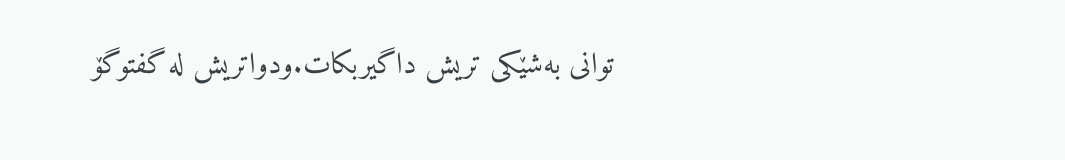توانی‌ به‌شێكی‌ تریش داگیربكات.ودواتریش له‌ گفتوگۆ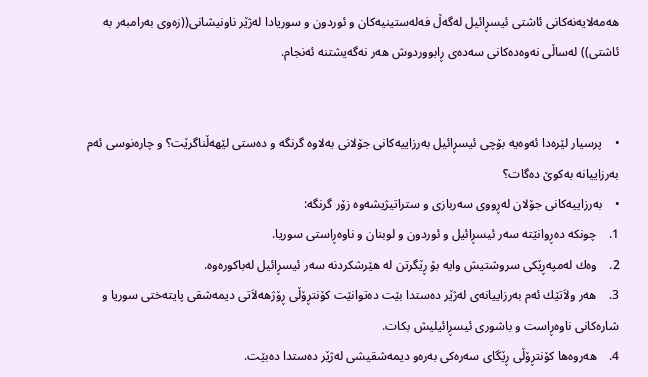هه‌مه‌لایه‌نه‌كانی‌ ئاشتی‌ ئیسڕائیل له‌گه‌ڵ فه‌له‌ستینیه‌كان و ئوردون و سوریادا له‌ژێر ناونیشانی‌((زه‌وی‌ به‌رامبه‌ر به‌ ئاشتی‌)) له‌ساڵی‌ نه‌وه‌ده‌كانی‌ سه‌ده‌ی‌ ڕابووردوش هه‌ر نه‌گه‌یشتنه‌ ئه‌نجام.


•    پرسیار لێره‌دا ئه‌وه‌یه‌ بۆچی‌ ئیسڕائیل به‌رزاییه‌كانی‌ جۆلانی‌ به‌لاوه‌ گرنگه‌ و ده‌ستی‌ لێهه‌ڵناگرێت؟ و چاره‌نوسی‌ ئه‌م به‌رزاییانه‌ به‌كوێ‌ ده‌گات؟
•    به‌رزاییه‌كانی‌ جۆلان له‌ڕووی‌ سه‌ربازی و ستراتیژیشه‌وه‌ زۆر گرنگه‌:
1.    چونكه‌ ده‌ڕوانێته‌ سه‌ر ئیسڕائیل و ئوردون و لوبنان و ناوه‌ڕاستی‌ سوریا.
2.    وه‌ك له‌مپه‌ڕێكی‌ سروشتیش وایه‌ بۆ ڕێگرتن له‌ هێرشكردنه‌ سه‌ر ئیسڕائیل له‌باكوره‌وه‌.
3.    هه‌ر ولاَتێك ئه‌م به‌رزاییانه‌ی‌ له‌ژێر ده‌ستدا بێت ده‌توانێت كۆنتڕۆڵی‌ ڕۆژهه‌لاَتی‌ دیمه‌شقی‌ پایته‌ختی‌ سوریا و شاره‌كانی‌ ناوه‌ڕاست و باشوری‌ ئیسڕائیلیش بكات.
4.    هه‌روه‌ها كۆنتڕۆڵی‌ ڕێگای‌ سه‌ره‌كی‌ به‌ره‌و دیمه‌شقیشی‌ له‌ژێر ده‌ستدا ده‌بێت.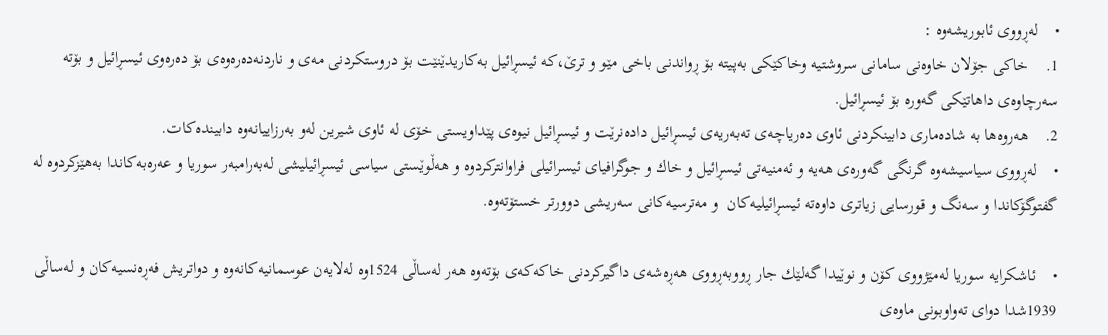•    له‌ڕووی‌ ئابوریشه‌وه‌ :
1.    خاكی‌ جۆلان خاوه‌نی‌ سامانی‌ سروشتیه‌ وخاكێكی‌ به‌پیته‌ بۆ ڕواندنی‌ باخی‌ مێو و ترێ‌،كه‌ ئیسڕائیل به‌كاریدێنێت بۆ دروستكردنی‌ مه‌ی‌ و ناردنه‌ده‌ره‌وه‌ی‌ بۆ ده‌ره‌وی‌ ئیسڕائیل و بۆته‌ سه‌رچاوه‌ی‌ داهاتێكی‌ گه‌وره‌ بۆ ئیسڕائیل.
2.    هه‌روه‌ها به‌ شاده‌ماری‌ دابینكردنی‌ ئاوی‌ ده‌ریاچه‌ی‌ ته‌به‌ریه‌ی‌ ئیسڕائیل داده‌نرێت و ئیسڕائیل نیوه‌ی‌ پێداویستی‌ خۆی‌ له‌ ئاوی‌ شیرین له‌و به‌رزاییانه‌وه‌ دابینده‌كات.
•    له‌ڕووی‌ سیاسیشه‌وه‌ گرنگی‌ گه‌وره‌ی‌ هه‌یه‌ و ئه‌منیه‌تی‌ ئیسڕائیل و خاك و جوگرافیای‌ ئیسرائیلی‌ فراوانتركردوه‌ و هه‌ڵوێستی‌ سیاسی‌ ئیسڕائیلیشی‌ له‌به‌رامبه‌ر سوریا و عه‌ره‌به‌كاندا به‌هێزكردوه‌ له‌ گفتوگۆكاندا و سه‌نگ و قورسایی‌ زیاتری‌ داوه‌ته‌ ئیسڕائیلیه‌كان  و مه‌ترسیه‌كانی‌ سه‌ریشی‌ دوورتر خستۆته‌وه‌.

•    ئاشكرایه‌ سوریا له‌مێژووی‌ كۆن و نوێیدا گه‌لێك جار ڕووبه‌ڕووی‌ هه‌ڕه‌شه‌ی‌ داگیركردنی‌ خاكه‌كه‌ی‌ بۆته‌وه‌ هه‌ر له‌ساڵی‌ 1524وه‌ له‌لایه‌ن عوسمانیه‌كانه‌وه‌ و دواتریش فه‌ڕه‌نسیه‌كان و له‌ساڵی‌ 1939شدا دوای‌ ته‌واوبونی‌ ماوه‌ی‌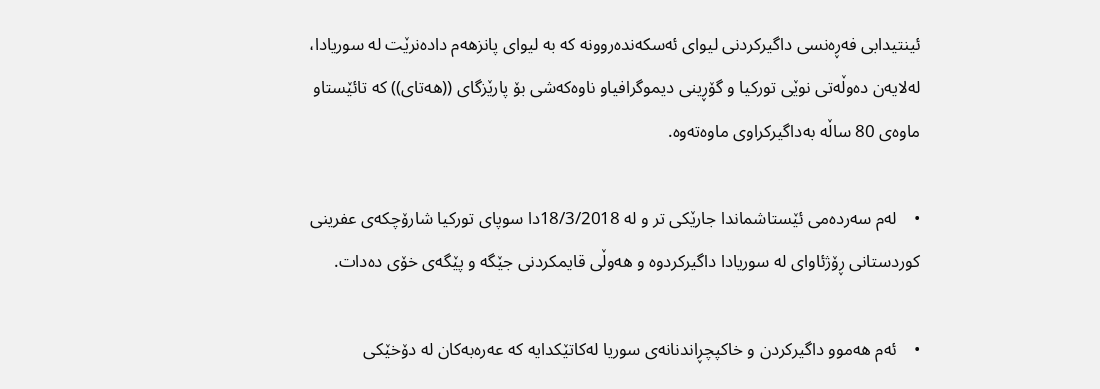ئینتیدابی‌ فه‌ڕه‌نسی‌ داگیركردنی‌ لیوای‌ ئه‌سكه‌نده‌روونه‌ كه‌ به‌ لیوای‌ پانزهه‌م داده‌نرێت له‌ سوریادا، له‌لایه‌ن ده‌وڵه‌تی‌ نوێی‌ توركیا و گۆڕینی‌ دیموگرافیاو ناوه‌كه‌شی‌ بۆ پارێزگای‌ ((هه‌تای‌)) كه‌ تائێستاو ماوه‌ی‌ 80 ساڵه‌ به‌داگیركراوی‌ ماوه‌ته‌وه‌.

•    له‌م سه‌رده‌می‌ ئێستاشماندا جارێكی‌ تر و له‌ 18/3/2018دا سوپای‌ توركیا شارۆچكه‌ی‌ عفرینی‌ كوردستانی‌ ڕۆژئاوای‌ له‌ سوریادا داگیركردوه‌ و هه‌وڵی‌ قایمكردنی‌ جێگه‌ و پێگه‌ی‌ خۆی‌ ده‌دات.

•    ئه‌م هه‌موو داگیركردن و خاكپچڕاندنانه‌ی‌ سوریا له‌كاتێكدایه‌ كه‌ عه‌ره‌به‌كان له‌ دۆخێكی‌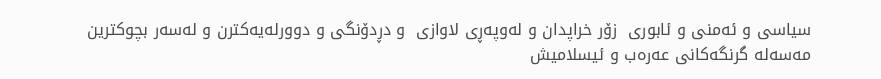سیاسی‌ و ئه‌منی‌ و ئابوری‌  زۆر خراپدان و له‌وپه‌ڕی‌ لاوازی‌  و دڕدۆنگی‌ و دوورله‌یه‌كترن و له‌سه‌ر بچوكترین مه‌سه‌له‌ گرنگه‌كانی‌ عه‌ره‌ب و ئیسلامیش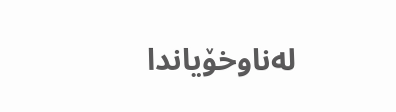له‌ناوخۆیاندا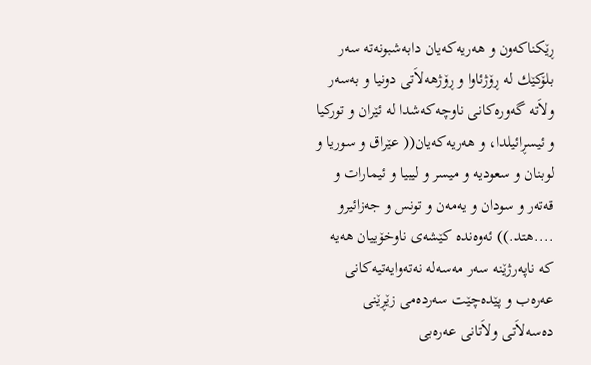ڕێكناكه‌ون و هه‌ریه‌كه‌یان دابه‌شبونه‌ته‌ سه‌ر بلۆكێك له‌ ڕۆژئاوا و ڕۆژهه‌لاَتی‌ دونیا و به‌سه‌ر ولاَته‌ گه‌وره‌كانی‌ ناوچه‌كه‌شدا له‌ ئێران و توركیا و ئیسڕائیلدا، و هه‌ریه‌كه‌یان(( عێراق و سوریا و لوبنان و سعودیه‌ و میسر و لیبیا و ئیمارات و قه‌ته‌ر و سودان و یه‌مه‌ن و تونس و جه‌زائیرو ....هتد.)) ئه‌وه‌نده‌ كێشه‌ی‌ ناوخۆییان هه‌یه‌ كه‌ ناپه‌رژێنه‌ سه‌ر مه‌سه‌له‌ نه‌ته‌وایه‌تیه‌كانی‌ عه‌ره‌ب و پێده‌چێت سه‌رده‌می‌ زێڕێنی‌ ده‌سه‌لاَتی‌ ولاَتانی‌ عه‌ره‌بی‌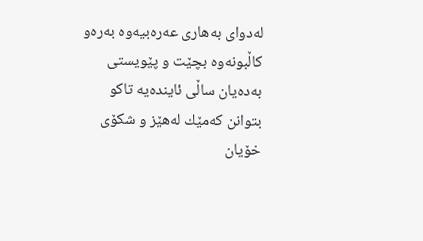له‌دوای‌ به‌هاری‌ عه‌ره‌بیه‌وه‌ به‌ره‌و كاڵبونه‌وه‌ بچێت و پێویستی‌ به‌ده‌یان ساڵی‌ ئاینده‌یه‌ تاكو بتوانن كه‌مێك له‌هێز و شكۆی‌ خۆیان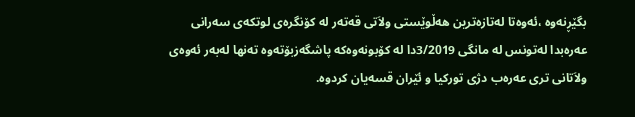بگێڕنه‌وه‌ ،ئه‌وه‌تا له‌تازه‌ترین هه‌ڵوێستی‌ ولاَتی‌ قه‌ته‌ر له‌ كۆنگره‌ی‌ لوتكه‌ی‌ سه‌رانی‌ عه‌ره‌بدا له‌تونس له‌ مانگی‌ 3/2019دا له‌ كۆبونه‌وه‌كه‌ پاشگه‌زبۆته‌وه‌ ته‌نها له‌به‌ر ئه‌وه‌ی‌ ولاَتانی‌ تری‌ عه‌ره‌ب دژی‌ توركیا و ئێران قسه‌یان كردوه‌.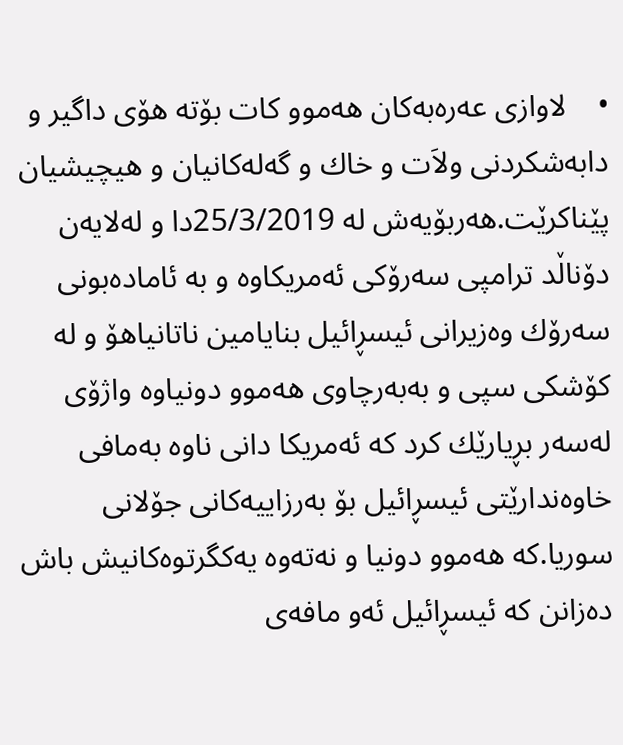•    لاوازی‌ عه‌ره‌به‌كان هه‌موو كات بۆته‌ هۆی‌ داگیر و دابه‌شكردنی‌ ولاَت و خاك و گه‌له‌كانیان و هیچیشیان پێناكرێت.هه‌ربۆیه‌ش له‌ 25/3/2019دا و له‌لایه‌ن دۆناڵد ترامپی‌ سه‌رۆكی‌ ئه‌مریكاوه‌ و به‌ ئاماده‌بونی‌ سه‌رۆك وه‌زیرانی‌ ئیسڕائیل بنایامین ناتانیاهۆ و له‌ كۆشكی‌ سپی‌ و به‌به‌رچاوی‌ هه‌موو دونیاوه‌ واژۆی‌ له‌سه‌ر بڕیارێك كرد كه‌ ئه‌مریكا دانی‌ ناوه‌ به‌مافی‌ خاوه‌ندارێتی‌ ئیسڕائیل بۆ به‌رزاییه‌كانی‌ جۆلانی‌ سوریا.كه‌ هه‌موو دونیا و نه‌ته‌وه‌ یه‌كگرتوه‌كانیش باش ده‌زانن كه‌ ئیسڕائیل ئه‌و مافه‌ی‌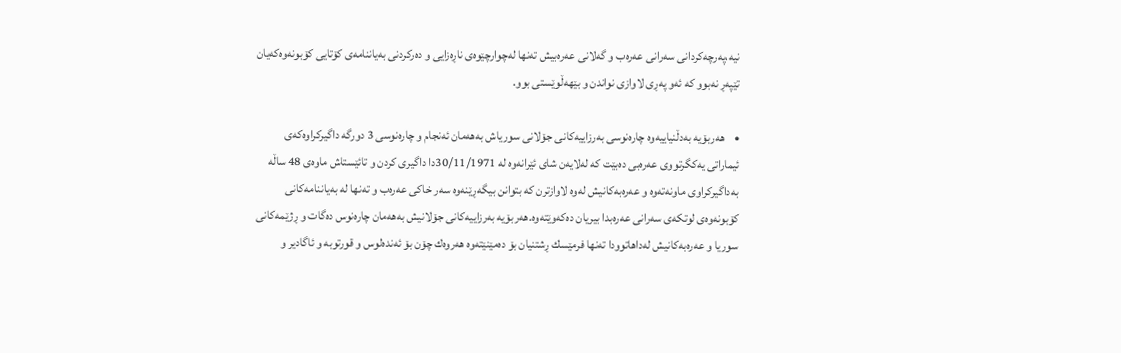نیه‌،په‌رچه‌كردانی‌ سه‌رانی‌ عه‌ره‌ب و گه‌لانی‌ عه‌ره‌بیش ته‌نها له‌چوارچێوه‌ی‌ ناڕه‌زایی‌ و ده‌ركردنی‌ به‌یاننامه‌ی‌ كۆتایی‌ كۆبونه‌وه‌كه‌یان تێپه‌ڕ نه‌بوو كه‌ ئه‌و په‌ڕی‌ لاوازی‌ نواندن و بێهه‌ڵوێستی‌ بوو.

•    هه‌ربۆیه‌ به‌دڵنیاییه‌وه‌ چاره‌نوسی‌ به‌رزاییه‌كانی‌ جۆلانی‌ سوریاش به‌هه‌مان ئه‌نجام و چاره‌نوسی‌ 3 دورگه‌ داگیركراوه‌كه‌ی‌ ئیماراتی‌ یه‌كگرتووی‌ عه‌ره‌بی‌ ده‌بێت كه‌ له‌لایه‌ن شای‌ ئێرانه‌وه‌ له‌ 30/11/1971دا داگیری‌ كردن و تائێستاش ماوه‌ی‌ 48 ساڵه‌ به‌داگیركراوی‌ ماونه‌ته‌وه‌ و عه‌ره‌به‌كانیش له‌وه‌ لاوازترن كه‌ بتوانن بیگه‌ڕێنه‌وه‌ سه‌ر خاكی‌ عه‌ره‌ب و ته‌نها له‌ به‌یاننامه‌كانی‌ كۆبونه‌وه‌ی‌ لوتكه‌ی‌ سه‌رانی‌ عه‌ره‌بدا بیریان ده‌كه‌وێته‌وه‌.هه‌ربۆیه‌ به‌رزاییه‌كانی‌ جۆلانیش به‌هه‌مان چاره‌نوس ده‌گات و ڕژێمه‌كانی‌ سوریا و عه‌ره‌به‌كانیش له‌داهاتوودا ته‌نها فرمێسك ڕشتنیان بۆ ده‌مێنێته‌وه‌ هه‌روه‌ك چۆن بۆ ئه‌نده‌لوس و قورتوبه‌ و ئاگادیر و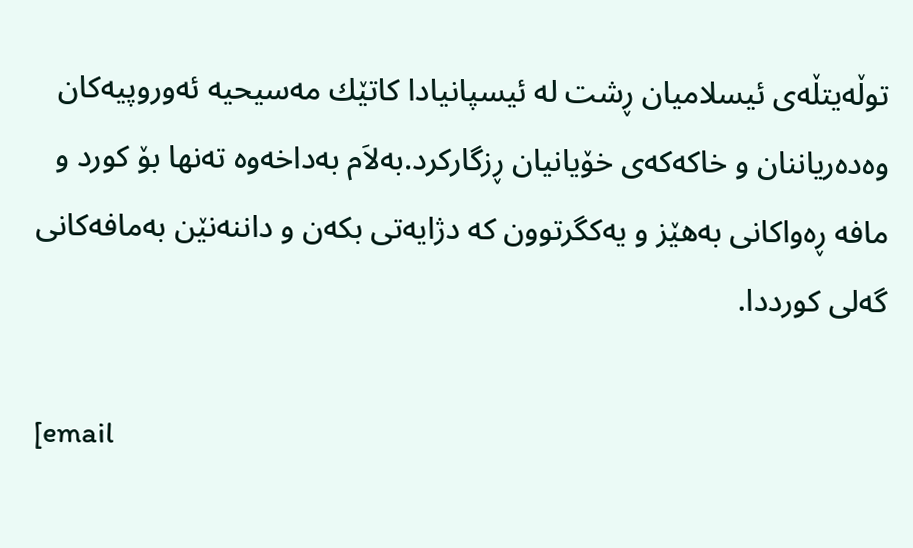توڵه‌یتڵه‌ی‌ ئیسلامیان ڕشت له‌ ئیسپانیادا كاتێك مه‌سیحیه‌ ئه‌وروپیه‌كان وه‌ده‌ریاننان و خاكه‌كه‌ی‌ خۆیانیان ڕزگاركرد.به‌لاَم به‌داخه‌وه‌ ته‌نها بۆ كورد و مافه‌ ڕه‌واكانی‌ به‌هێز و یه‌كگرتوون كه‌ دژایه‌تی‌ بكه‌ن و داننه‌نێن به‌مافه‌كانی‌ گه‌لی‌ كورددا.

[email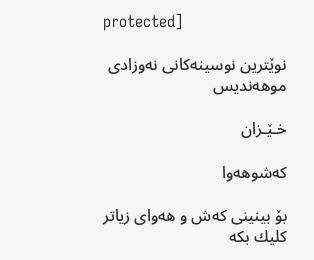protected]

نوێترین نوسینەکانی نه‌وزادی‌ موهه‌ندیس

خـێـزان

کەشوهەوا

بۆ بینینی كه‌ش و هه‌وای زیاتر كلیك بكه‌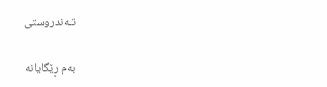تـه‌ندروستی

به‌م ڕێگایانه‌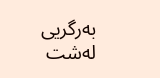به‌رگریی‌ له‌شت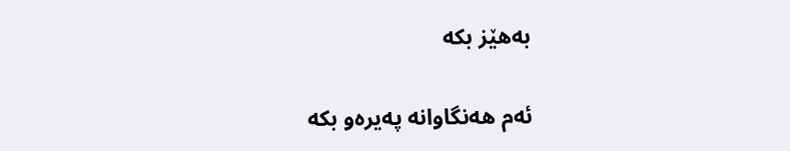به‌هێز بكه‌

ئه‌م هه‌نگاوانه‌ په‌یره‌و بكه‌